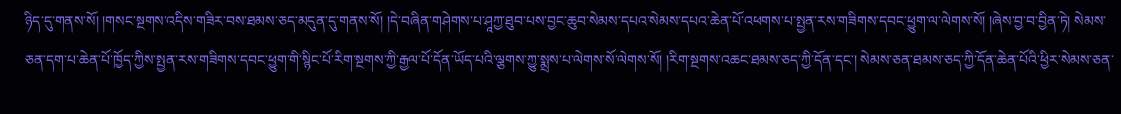ཉིད་དུ་གནས་སོ། །གསང་སྔགས་འདིས་གཟིར་བས་ཐམས་ཅད་མདུན་དུ་གནས་སོ། །དེ་བཞིན་གཤེགས་པ་ཤཱཀྱ་ཐུབ་པས་བྱང་ཆུབ་སེམས་དཔའ་སེམས་དཔའ་ཆེན་པོ་འཕགས་པ་སྤྱན་རས་གཟིགས་དབང་ཕྱུག་ལ་ལེགས་སོ། །ཞེས་བྱ་བ་བྱིན་ཏེ། སེམས་ཅན་དག་པ་ཆེན་པོ་ཁྱོད་ཀྱིས་སྤྱན་རས་གཟིགས་དབང་ཕྱུག་གི་སྙིང་པོ་རིག་སྔགས་ཀྱི་རྒྱལ་པོ་དོན་ཡོད་པའི་ལྕགས་ཀྱུ་སྨྲས་པ་ལེགས་སོ་ལེགས་སོ། །རིག་སྔགས་འཆང་ཐམས་ཅད་ཀྱི་དོན་དང་། སེམས་ཅན་ཐམས་ཅད་ཀྱི་དོན་ཆེན་པོའི་ཕྱིར་སེམས་ཅན་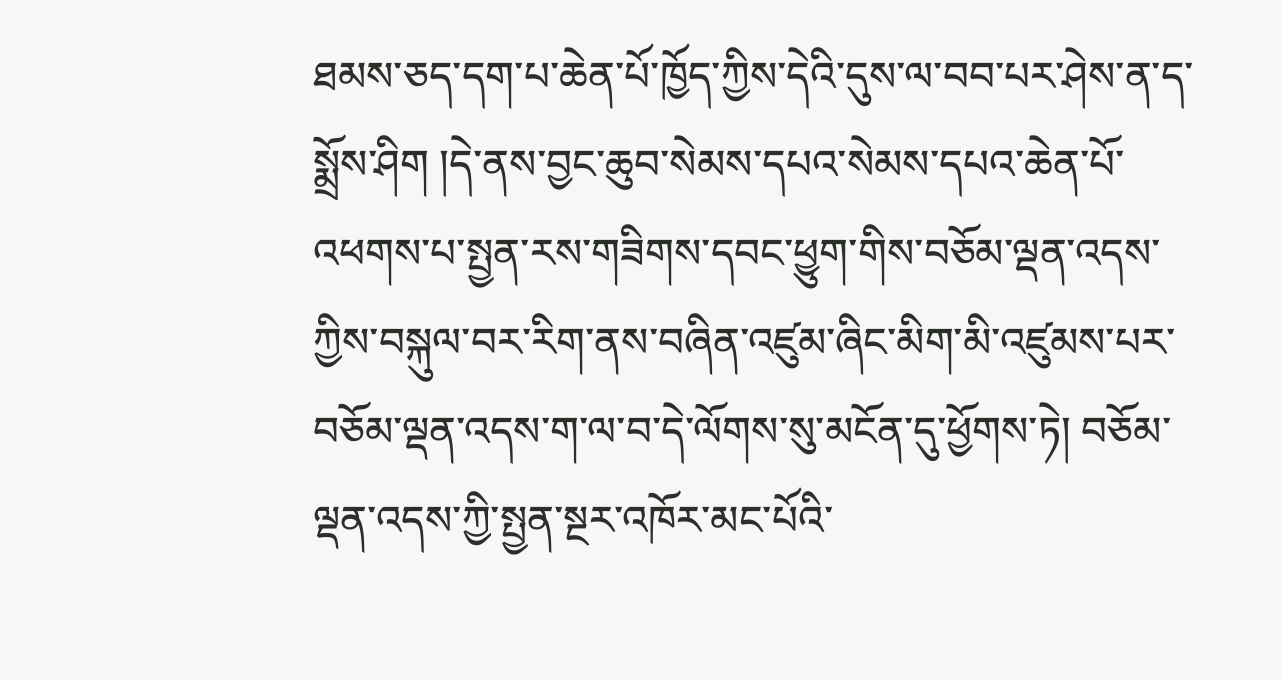ཐམས་ཅད་དག་པ་ཆེན་པོ་ཁྱོད་ཀྱིས་དེའི་དུས་ལ་བབ་པར་ཤེས་ན་ད་སྨྲོས་ཤིག །དེ་ནས་བྱང་ཆུབ་སེམས་དཔའ་སེམས་དཔའ་ཆེན་པོ་འཕགས་པ་སྤྱན་རས་གཟིགས་དབང་ཕྱུག་གིས་བཅོམ་ལྡན་འདས་ཀྱིས་བསྐུལ་བར་རིག་ནས་བཞིན་འཛུམ་ཞིང་མིག་མི་འཛུམས་པར་བཅོམ་ལྡན་འདས་ག་ལ་བ་དེ་ལོགས་སུ་མངོན་དུ་ཕྱོགས་ཏེ། བཅོམ་ལྡན་འདས་ཀྱི་སྤྱན་སྔར་འཁོར་མང་པོའི་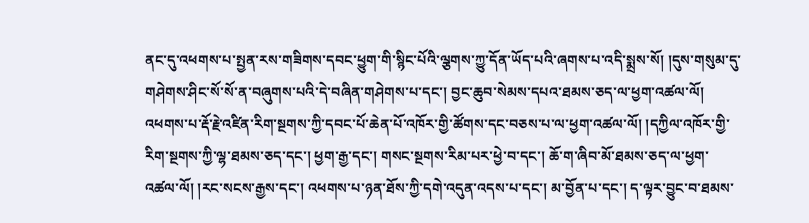ནང་དུ་འཕགས་པ་སྤྱན་རས་གཟིགས་དབང་ཕྱུག་གི་སྙིང་པོའི་ལྕགས་ཀྱུ་དོན་ཡོད་པའི་ཞགས་པ་འདི་སྨྲས་སོ། །དུས་གསུམ་དུ་གཤེགས་ཤིང་སོ་སོ་ན་བཞུགས་པའི་དེ་བཞིན་གཤེགས་པ་དང་། བྱང་ཆུབ་སེམས་དཔའ་ཐམས་ཅད་ལ་ཕྱག་འཚལ་ལོ། འཕགས་པ་རྡོ་རྗེ་འཛིན་རིག་སྔགས་ཀྱི་དབང་པོ་ཆེན་པོ་འཁོར་གྱི་ཚོགས་དང་བཅས་པ་ལ་ཕྱག་འཚལ་ལོ། །དཀྱིལ་འཁོར་གྱི་རིག་སྔགས་ཀྱི་ལྷ་ཐམས་ཅད་དང་། ཕྱག་རྒྱ་དང་། གསང་སྔགས་རིམ་པར་ཕྱེ་བ་དང་། ཆོ་ག་ཞིབ་མོ་ཐམས་ཅད་ལ་ཕྱག་འཚལ་ལོ། །རང་སངས་རྒྱས་དང་། འཕགས་པ་ཉན་ཐོས་ཀྱི་དགེ་འདུན་འདས་པ་དང་། མ་བྱོན་པ་དང་། ད་ལྟར་བྱུང་བ་ཐམས་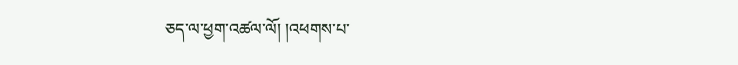ཅད་ལ་ཕྱག་འཚལ་ལོ། །འཕགས་པ་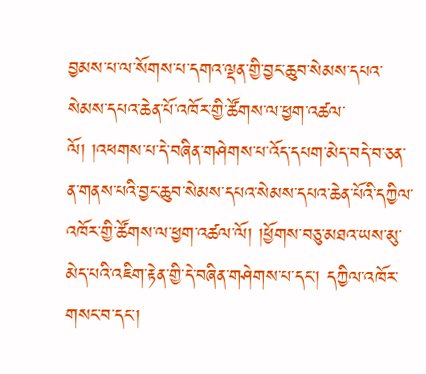བྱམས་པ་ལ་སོགས་པ་དགའ་ལྡན་གྱི་བྱང་ཆུབ་སེམས་དཔའ་སེམས་དཔའ་ཆེན་པོ་འཁོར་གྱི་ཚོགས་ལ་ཕྱག་འཚལ་ལོ། །འཕགས་པ་དེ་བཞིན་གཤེགས་པ་འོད་དཔག་མེད་བདེ་བ་ཅན་ན་གནས་པའི་བྱང་ཆུབ་སེམས་དཔའ་སེམས་དཔའ་ཆེན་པོའི་དཀྱིལ་འཁོར་གྱི་ཚོགས་ལ་ཕྱག་འཚལ་ལོ། །ཕྱོགས་བཅུ་མཐའ་ཡས་མུ་མེད་པའི་འཇིག་རྟེན་གྱི་དེ་བཞིན་གཤེགས་པ་དང་། དཀྱིལ་འཁོར་གསང་བ་དང་།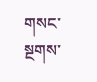གསང་སྔགས་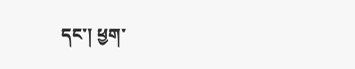དང་། ཕྱག་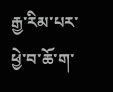རྒྱ་རིམ་པར་ཕྱེ་བ་ཆོ་ག་